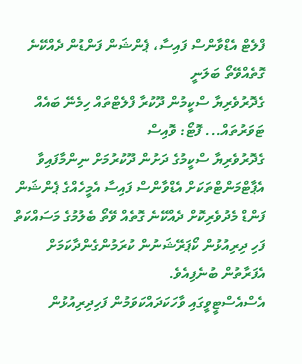ފްލެޓް އެޑްވާންސް ފައިސާ، ޕެންޝަން ފަންޑުން ދެއްކޭނެ ގޮތެއްވޭތޯ ބަލަނީ
ގެދޮރުވެރިޔާ ސްކީމުން ދޫކުރާ ފްލެޓްތައް ހިމެނޭ ބައެއް ޓަވަރުތައް... ފޮޓޯ: ވޮއިސް
ގެދޮރުވެރިޔާ ސްކީމުގެ ދަށުން ދޫކުރުމަށް ނިންމާފައިވާ އެޕާޓްމަންޓްތަކަށް އެޑްވާންސް ފައިސާ އެމީހެއްގެ ޕެންޝަން ފަންޑް މެދުވެރިކޮށް ދެއްކޭނެ ގޮތެއް ވޭތޯ ބެލުމުގެ މަސައްކަތް ފަހި ދިރިއުޅުން ކޯޕަރޭޝަނުން ކުރަމުންގެންދާކަމަށް އެފަރާތުން ބުނެފިއެވެ.
އެސްއެސްޓީވީގައި ވާހަކަދައްކަވަމުން ފަހިދިރިއުޅުން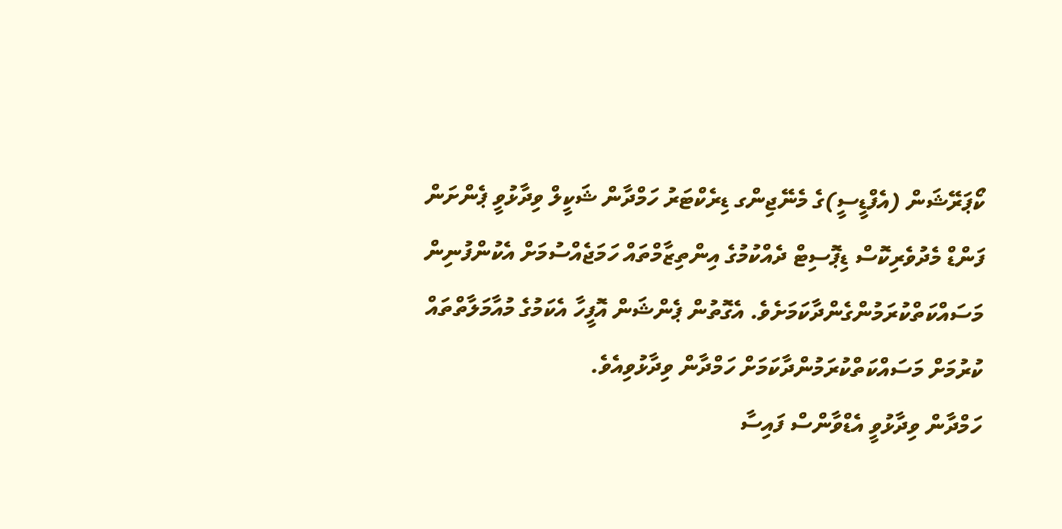ކޯޕަރޭޝަން (އެފްޑީސީ)ގެ މެނޭޖިންގ ޑިރެކްޓަރު ހަމްދާން ޝަކީލް ވިދާޅުވީ ޕެންށަން ފަންޑް މެދުވެރިކޮސް ޑިޕޮސިޓް ދެއްކުމުގެ އިންތިޒާމްތައް ހަމަޖެއްސުމަށް އެކުންފުނިން މަސައްކަތްކުރަމުންގެންދާކަމަށެވެ. އެގޮތުން ޕެންޝަން އޮފީހާ އެކަމުގެ މުއާމަލާތްތައް ކުރުމަށް މަސައްކަތްކުރަމުންދާކަމަށް ހަމްދާން ވިދާޅުވިއެވެ.
ހަމްދާން ވިދާޅުވީ އެޑްވާންސް ފައިސާ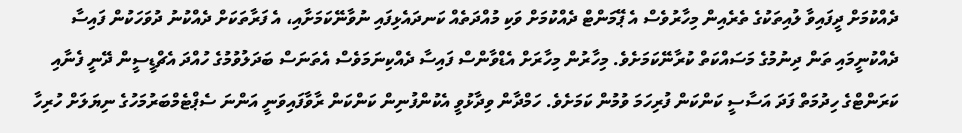ދެއްކުމަށް ދީފައިވާ ލުއިތަކުގެ ތެރެއިން މިހާރުވެސް އެ ޕޭމަންޓް ދެއްކުމަށް ވަކި މުއްދަތެއް ކަނދައެޅިފައި ނުވާނޭކަމަށާއި، އެ ފަރާތަކަށް ދެއްކުނު ދުވަހަކުން ފައިސާ ދެއްކުނީމައި ތަން ދިނުމުގެ މަސައްކަތް ކުރާނޭކަމަށެވެ. މިހާރުން މިހާރަށް އެޑްވާންސް ފައިސާ ދެއްކިނަމަވެސް އެތަނަސް ބަދަލުވުމުގެ ހުއްދަ އެޗްޑީސީން ދޭނީ ފެނާއި ކަރަންޓްގެ ހިދުމަތް ފަދަ އަސާސީ ކަންކަން ފުރިހަމަ ވުމުން ކަމަށެވެ. ހަމްދާން ވިދާޅުވީ އެކުންފުނިން ކަންކަން ރާވާފައިވަނީ އަންނަ ސެޕްޓެމްބަރުމަހުގެ ނިޔަލަށް ހުރިހާ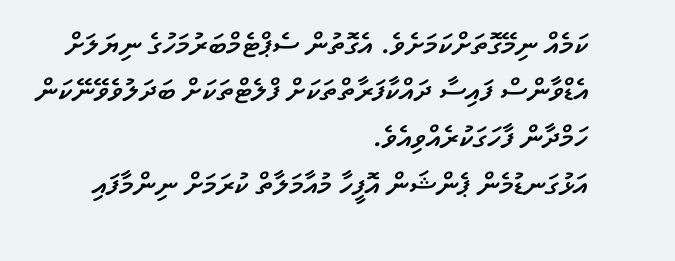ކަމެއް ނިމޭގޮތަށްކަމަށެވެ. އެގޮތުން ސެޕްޓެމްބަރުމަހުގެ ނިޔަލަށް އެޑްވާންސް ފައިސާ ދައްކާފަރާތްތަކަށް ފްލެޓްތަކަށް ބަދަލުވެވޭނޭކަން ހަމްދާން ފާހަގަކުރެއްވިއެވެ.
އަޅުގަނޑުމެން ޕެންޝަން އޮފީހާ މުއާމަލާތް ކުރަމަށް ނިންމާފައި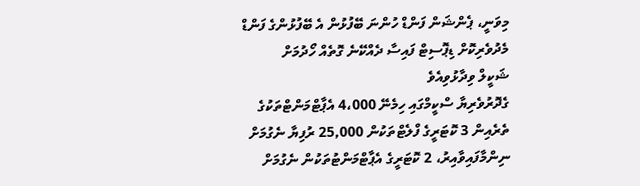މިވަނީ، ޕެންޝަން ފަންޑް ހުންނަ ބޭފުޅުން އެ ބޭފުޅުންގެ ފަންޑް މެދުވެރިކޮށް ޑިޕޮސިޓް ފައިސާ ދެއްކޭނެ ގޮތެއް ހޯދުމަށް
ޝަކީލް ވިދާޅުވިއެވެ
ގެދޮރުވެރިޔާ ސްކީމްގައި ހިމެނޭ 4،000 އެޕާޓްމަންޓްތަކުގެ ތެރެއިން 3 ކޮޓަރީގެ ފްލެޓްތަކުން 25,000 ރުފިޔާ ނެގުމަށް ނިންމާފައިވާއިރު، 2 ކޮޓަރީގެ އެޕާޓްމަންޓުތަކުން ނެގުމަށް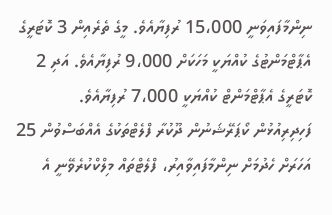ނިންމާފައިވަނީ 15،000 ރުފިޔާއެވެ. މީގެ ތެރެއިން 3 ކޮޓަރީގެ އެޕާޓްމަންޓުގެ ކުއްޔަކީ މަހަކަށް 9،000 ރުފިޔާއެވެ. އަދި 2 ކޮޓަރީގެ އެޕާޓްމަންޓް ކުއްޔަކީ 7،000 ރުފިޔާއެވެ.
ފަހިދިރިއުޅުން ކޯޕަރޭޝަނުން ދޫކުރާ ފްލެޓްތަކުގެ އެއްބަސްވުން 25 އަހަރަށް ހެދުމަށް ނިންމާފައިވާއިރު، ފްލެޓްތައް މިލްކްކުރެވޭނީ އެ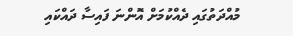މުއްދަތުގައި ދެއްކުމަށް އޮންނަ ފައިސާ ދައްކައި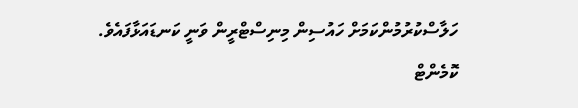ހަލާސްކުރުމުންކަމަށް ހައުސިން މިނިސްޓްރީން ވަނީ ކަނޑައަޅާފައެވެ.
ކޮމެންޓް